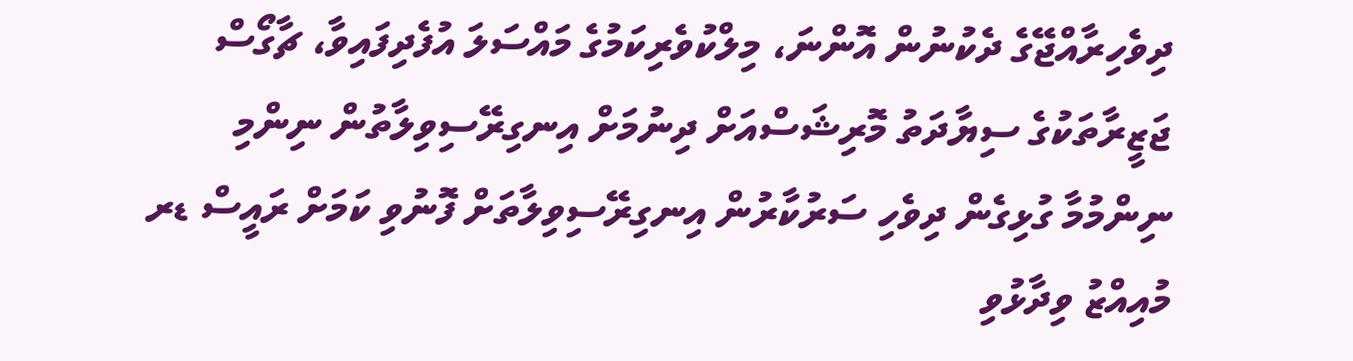ދިވެހިރާއްޖޭގެ ދެކުނުން އޮންނަ، މިލްކުވެރިކަމުގެ މައްސަލަ އުފެދިފައިވާ، ޗާގޯސް ޖަޒީރާތަކުގެ ސިޔާދަތު މޮރިޝަސްއަށް ދިނުމަށް އިނގިރޭސިވިލާތުން ނިންމި ނިންމުމާ ގުޅިގެން ދިވެހި ސަރުކާރުން އިނގިރޭސިވިލާތަށް ފޮނުވި ކަމަށް ރައީސް ޑރ މުއިއްޒު ވިދާޅުވި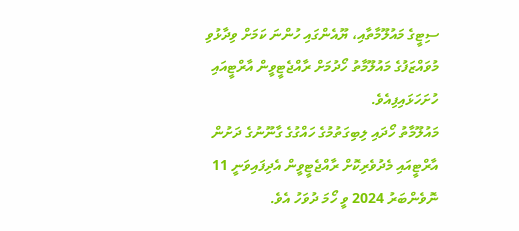ސިޓީގެ މައުލޫމާތާއި، ޔޫއެންގައި ހުންނަ ކަމަށް ވިދާޅުވި މުވައްޒަފުގެ މައުލޫމާތު ހޯދުމަށް ރާއްޖެޓީވީން އާރްޓީއައި ހުށަހަޅައިފިއެވެ.
މައުލޫމާތު ހޯދައި ލިބިގަތުމުގެ ހައްގުގެ ގާނޫނުގެ ދަށުން އާރްޓީއައި މެދުވެރިކޮށް ރާއްޖެޓީވީން އެދިފައިވަނީ 11 ނޮވެންބަރު 2024 ވީ ހޯމަ ދުވަހު އެވެ.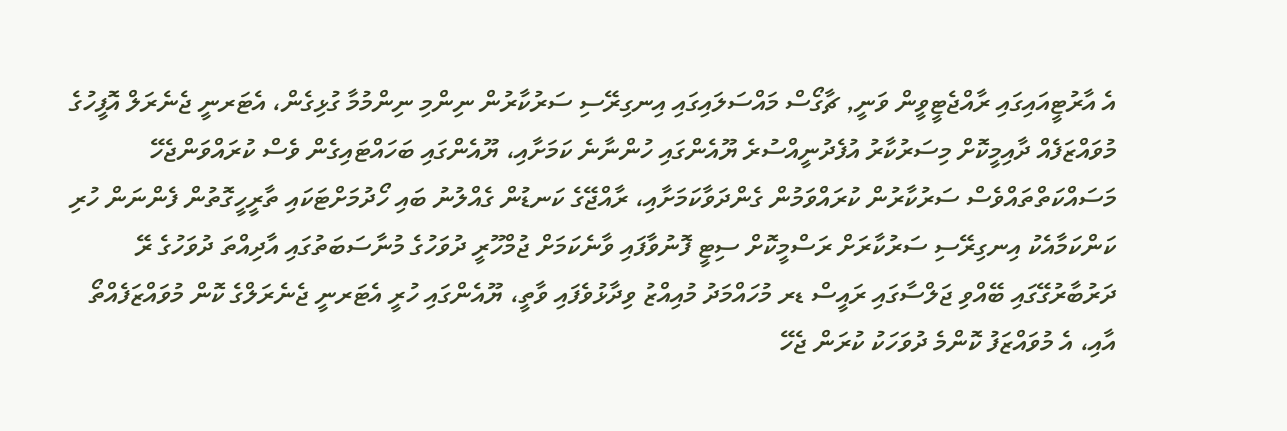އެ އާރުޓީއައިގައި ރާއްޖެޓީވީން ވަނީ, ޗާގޯސް މައްސަލައިގައި އިނގިރޭސި ސަރުކާރުން ނިންމި ނިންމުމާ ގުޅިގެން، އެޓަރނީ ޖެނެރަލް އޮފީހުގެ މުވައްޒަފެއް ދާއިމީކޮށް މިސަރުކާރު އުފެދުނީއްސުރެ ޔޫއެންގައި ހުންނާނެ ކަމަށާއި، ޔޫއެންގައި ބަހައްޓައިގެން ވެސް ކުރައްވަންޖެހޭ މަސައްކަތްތައްވެސް ސަރުކާރުން ކުރައްވަމުން ގެންދަވާކަމަށާއި، ރާއްޖޭގެ ކަނޑުން ގެއްލުނު ބައި ހޯދުމަށްޓަކައި ތާރީހީގޮތުން ފެންނަން ހުރި ކަންކަމާއެކު އިނގިރޭސި ސަރުކާރަށް ރަސްމީކޮށް ސިޓީ ފޮނުވާފައި ވާނެކަމަށް ޖުމްހޫރީ ދުވަހުގެ މުނާސަބަތުގައި އާދިއްތަ ދުވަހުގެ ރޭ ދަރުބާރުގޭގައި ބޭއްވި ޖަލްސާގައި ރައީސް ޑރ މުހައްމަދު މުއިއްޒު ވިދާޅުވެފައި ވާތީ، ޔޫއެންގައި ހުރީ އެޓަރނީ ޖެނެރަލްގެ ކޮން މުވައްޒަފެއްތޯ އާއި، އެ މުވައްޒަފު ކޮންމެ ދުވަހަކު ކުރަން ޖެހޭ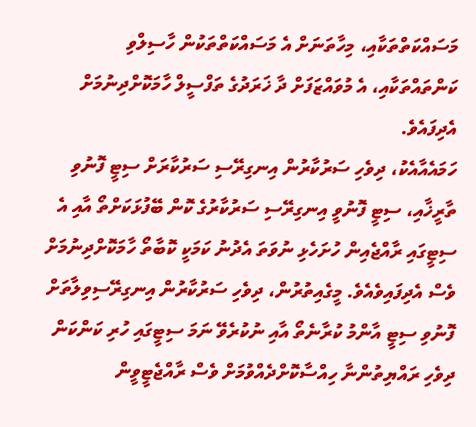މަސައްކަތްތަކާއި، މިހާތަނަށް އެ މަސައްކަތްތަކުން ހާސިލްވި ކަންތައްތަކާއި، އެ މުވައްޒަފަށް ދާ ޚަރަދުގެ ތަފްސީލް ހާމަކޮށްދިނުމަށް އެދިފައެވެ.
ހަމައެއާއެކު، ދިވެހި ސަރުކާރުން އިނގިރޭސި ސަރުކާރަށް ސިޓީ ފޮނުވި ތާރީޚާއި، ސިޓީ ފޮނުވީ އިނގިރޭސި ސަރުކާރުގެ ކޮން ބޭފުޅަކަށްތޯ އާއި އެ ސިޓީގައި ރާއްޖެއިން ހުށަހެޅި ނުވަތަ އެދުނު ކަމަކީ ކޮބާތޯ ހާމަކޮށްދިނުމަށް ވެސް އެދިފައިވެއެވެ. މީގެއިތުރުން، ދިވެހި ސަރުކާރުން އިނގިރޭސިވިލާތަށް ފޮނުވި ސިޓީ އާންމު ކުރާނެތޯ އާއި ނުކުރެވޭ ނަމަ ސިޓީގައި ހުރި ކަންކަން ދިވެހި ރައްޔިތުންނާ ހިއްސާކޮށްދެއްވުމަށް ވެސް ރާއްޖެޓީވީން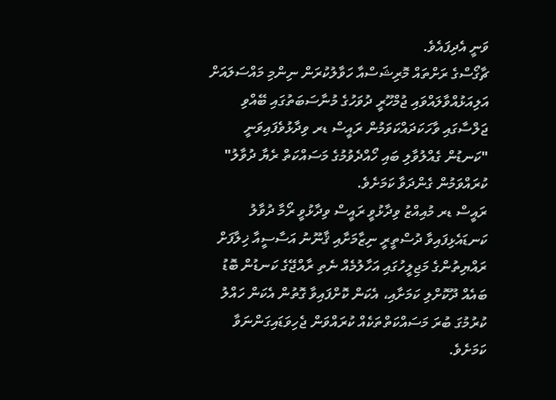ވަނީ އެދިފައެވެ.
ޗާގޯސްގެ ރަށްތައް މޮރިޝަސްއާ ހަވާލުކުރަން ނިންމި މައްސަލައަށް އަލިއަޅުއްވާލައްވައި ޖުމްހޫރީ ދުވަހުގެ މުނާސަބަތުގައި ބޭއްވި ޖަލްސާގައި ވާހަކަދައްކަވަމުން ރައީސް ޑރ ވިދާޅުވެފައިވަނީ "ކަނޑުން ގެއްލުވާލި ބައި ހޯއްދެވުމުގެ މަސައްކަތް ރެޔާ ދުވާލު" ކުރައްވަމުން ގެންދަވާ ކަމަށެވެ.
ރައީސް ޑރ މުއިއްޒު ވިދާޅުވީ ރައީސް ވިދާޅުވީ ރޯމާ ދުވާލު ކަނޑައެޅިފައިވާ ދުސްތީރީ ނިޒާމަށާއި ޤާނޫނު އަސާސީއާ ޚިލާފަށް ރައްޔިތުންގެ މަޖިލީހުގައި އަހާލުމެއް ނެތި ރާއްޖޭގެ ކަނޑުން ބޮޑު ބައެއް ދޫކޮށްލި ކަމަށާއި، އެކަން ކޮށްފައިވާ ގޮތުން އެކަން ހައްލު ކުރުމުގަ ބުރަ މަސައްކަތްތަކެއް ކުރައްވަން ޖެހިވަޑައިގަންނަވާ ކަމަށެވެ.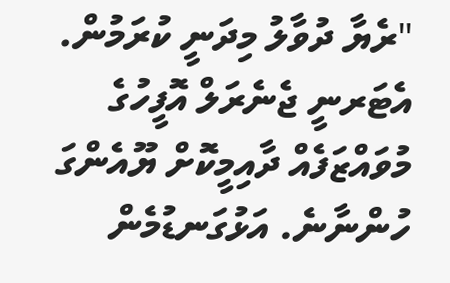"ރެޔާ ދުވާލު މިދަނީ ކުރަމުން. އެޓަރނީ ޖެނެރަލް އޮފީހުގެ މުވައްޒަފެއް ދާއިމީކޮށް ޔޫއެންގަ ހުންނާނެ. އަޅުގަނޑުމެން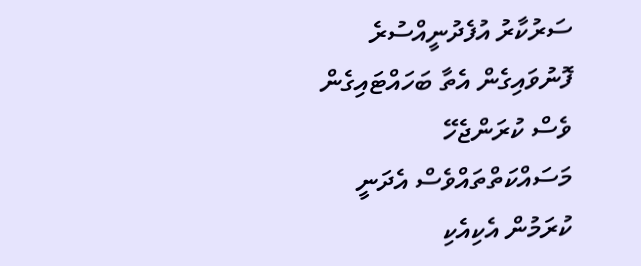ސަރުކާރު އުފެދުނީއްސުރެ ފޮނުވައިގެން އެތާ ބަހައްޓައިގެން ވެސް ކުރަންޖެހޭ މަސައްކަތްތައްވެސް އެދަނީ ކުރަމުން އެކިއެކި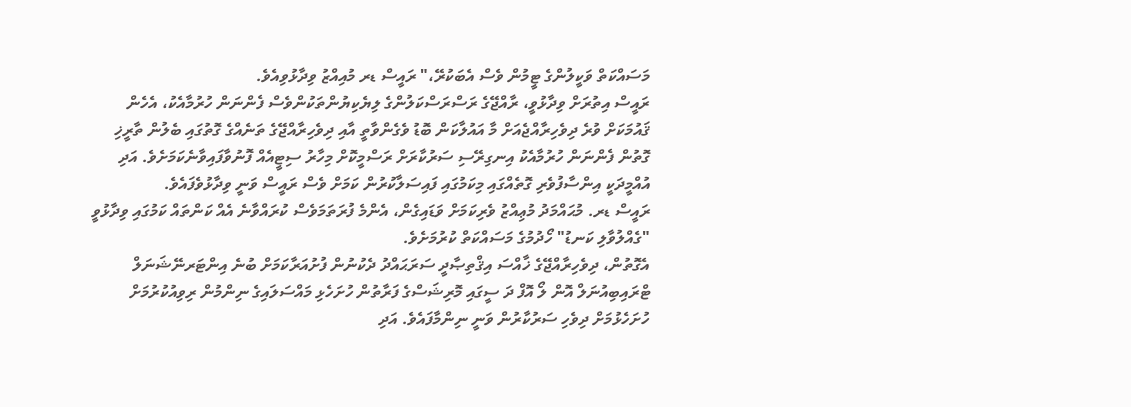މަސައްކަތް ވަކީލުންގެ ޓީމުން ވެސް އެބަކުރޭ،" ރައީސް ޑރ މުއިއްޒު ވިދާޅުވިއެވެ.
ރައީސް އިތުރަށް ވިދާޅުވީ، ރާއްޖޭގެ ރަސްރަސްކަލުންގެ ލިޔެކިޔުންތަކުންވެސް ފެންނަން ހުރުމާއެކު، އެހެން ޤައުމަކަށް ވުރެ ދިވެހިރާއްޖެއަށް މާ އައުލާކަން ބޮޑު ވެގެންވާތީ އާއި ދިވެހިރާއްޖޭގެ ތަނެއްގެ ގޮތުގައި ބެލުން ތާރީޚި ގޮތުން ފެންނަން ހުރުމާއެކު އިނގިރޭސި ސަރުކާރަށް ރަސްމީކޮށް މިހާރު ސިޓީއެއް ފޮނުވާފައިވާނެކަމަށެވެ. އަދި އުއްމީދަކީ އިންސާފުވެރި ގޮތެއްގައި މިކަމުގައި ފައިސަލާކުރުން ކަމަށް ވެސް ރައީސް ވަނީ ވިދާޅުވެފައެވެ.
ރައީސް ޑރ. މުޙައްމަދު މުޢިއްޒު ވެރިކަމަށް ވަޑައިގެން، އެންމެ ފުރަތަމަވެސް ކުރައްވާނެ އެއް ކަންތައް ކަމުގައި ވިދާޅުވީ "ގެއްލުވާލި ކަނޑު" ހޯދުމުގެ މަސައްކަތް ކުރުމަށެވެ.
އެގޮތުން، ދިވެހިރާއްޖޭގެ ޚާއްސަ އިޤްތިޞާދީ ސަރަޙައްދު ދެކުނުން ފުށުއަރާކަމަށް ބުނެ އިންޓަރނޭޝަނަލް ޓްރައިބިއުނަލް އޮން ލޯ އޮފް ދަ ސީގައި މޮރިޝަސްގެ ފަރާތުން ހުށަހެޅި މައްސަލައިގެ ނިންމުން ރިވިއުކުރުމަށް ހުށަހެޅުމަށް ދިވެހި ސަރުކާރުން ވަނީ ނިންމާފައެވެ. އަދި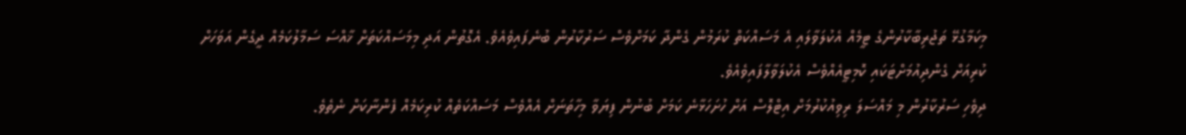މިކަމާގުޅޭ ތަޖުރިބާކާރުންގެ ޓީމެއް އެކުލަވާލައި އެ މަސައްކަތް ކުރަމުން ގެންދާ ކަމަށްވެސް ސަރުކާރުން ބުނެފައިވެއެވެ. އެގޮތުން އަދި މިމަސައްކަތަށް ޚާއްސަ ސަމާލުކަމެއް ދީގެން އަވަހަށް ކުރިއަށް ގެންދިއުމަށްޓަކައި ކޮމިޓީއެއްވެސް އެކުލަވާލާފައިވެއެވެ.
ދިވެހި ސަރުކާރުން މި މައްސަލަ ރިވިއުކުރުމަށް އިޓްލޮސް އަށް ހުށަހަޅާނެ ކަމަށް ބުނުން ފިޔަވާ މިހާތަނަށް އެއްވެސް މަސައްކަތެއް ކުރިކަމެއް ފެންނާކަށް ނެތެވެ.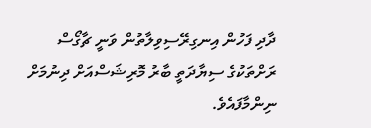ދާދި ފަހުން އިނގިރޭސިވިލާތުން ވަނީ ޗާގޯސް ރަށްތަކުގެ ސިޔާދަތީ ބާރު މޮރިޝަސްއަށް ދިނުމަށް ނިންމާފައެވެ.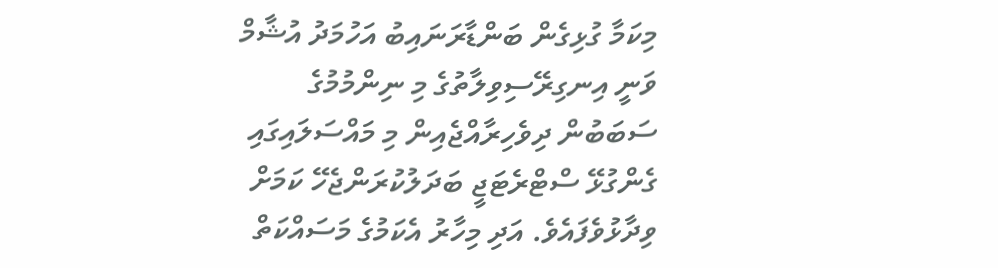މިކަމާ ގުޅިގެން ބަންޑާރަނައިބު އަހުމަދު އުޝާމް ވަނީ އިނގިރޭސިވިލާތުގެ މި ނިންމުމުގެ ސަބަބުން ދިވެހިރާއްޖެއިން މި މައްސަލައިގައި ގެންގުޅޭ ސްޓްރެޓަޖީ ބަދަލުކުރަންޖެހޭ ކަމަށް ވިދާޅުވެފައެވެ. އަދި މިހާރު އެކަމުގެ މަސައްކަތް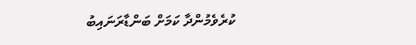ކުރެވެމުންދާ ކަމަށް ބަންޑާރަނައިބު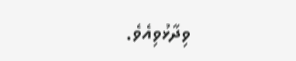ވިދާޅުވިއެވެ.